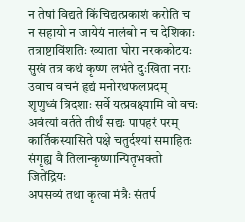न तेषां विद्यते किंचिद्यत्प्रकाशं करोति च
न सहायो न जायेयं नालंबो न च देशिकाः
तत्राष्टाविंशतिः ख्याता घोरा नरककोटयः
सुखं तत्र कथं कृष्ण लभंते दुःखिता नराः
उवाच वचनं हृद्यं मनोरथफलप्रदम्
शृणुध्वं त्रिदशाः सर्वे यत्प्रवक्ष्यामि वो वचः
अवंत्यां वर्तते तीर्थं सद्यः पापहरं परम्
कार्तिकस्यासिते पक्षे चतुर्दश्यां समाहितः
संगृह्य वै तिलान्कृष्णान्पितृभक्तो जितेंद्रियः
अपसव्यं तथा कृत्वा मंत्रैः संतर्प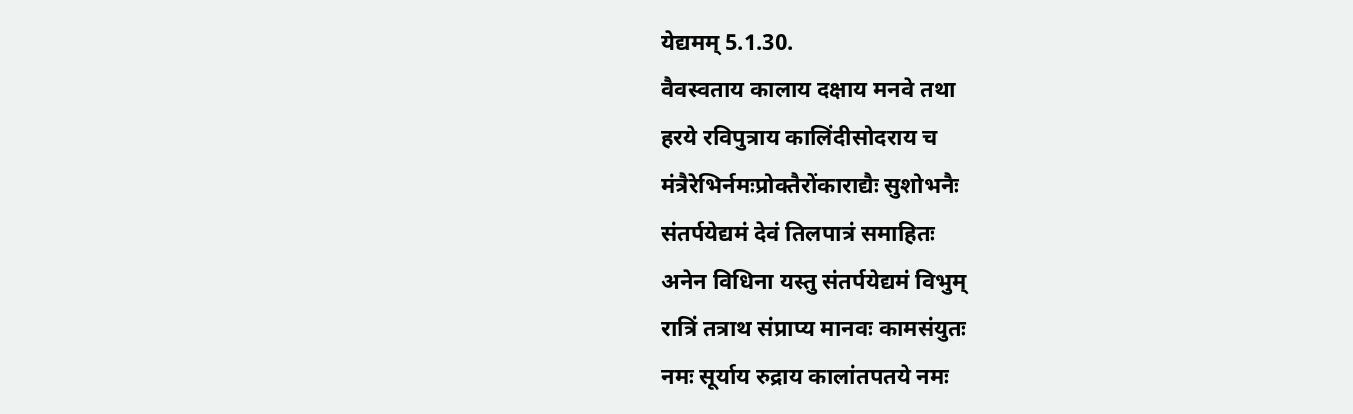येद्यमम् 5.1.30.
वैवस्वताय कालाय दक्षाय मनवे तथा
हरये रविपुत्राय कालिंदीसोदराय च
मंत्रैरेभिर्नमःप्रोक्तैरोंकाराद्यैः सुशोभनैः
संतर्पयेद्यमं देवं तिलपात्रं समाहितः
अनेन विधिना यस्तु संतर्पयेद्यमं विभुम्
रात्रिं तत्राथ संप्राप्य मानवः कामसंयुतः
नमः सूर्याय रुद्राय कालांतपतये नमः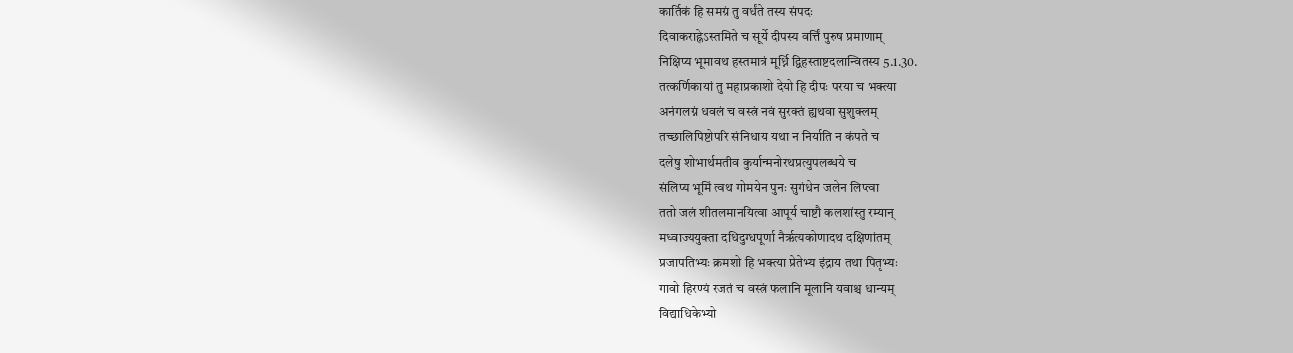कार्तिकं हि समग्रं तु वर्धंते तस्य संपदः
दिवाकराह्नेऽस्तमिते च सूर्ये दीपस्य वर्त्तिं पुरुष प्रमाणाम्
निक्षिप्य भूमावथ हस्तमात्रं मूर्ध्नि द्विहस्ताष्टदलान्वितस्य 5.1.30.
तत्कर्णिकायां तु महाप्रकाशो देयो हि दीपः परया च भक्त्या
अनंगलग्नं धवलं च वस्त्रं नवं सुरक्तं ह्यथवा सुशुक्लम्
तच्छालिपिष्टोपरि संनिधाय यथा न निर्याति न कंपते च
दलेषु शोभार्थमतीव कुर्यान्मनोरथप्रत्युपलब्धये च
संलिप्य भूमिं त्वथ गोमयेन पुनः सुगंधेन जलेन लिप्त्वा
ततो जलं शीतलमानयित्वा आपूर्य चाष्टौ कलशांस्तु रम्यान्
मध्वाज्ययुक्ता दधिदुग्धपूर्णा नैर्ऋत्यकोणादथ दक्षिणांतम्
प्रजापतिभ्यः क्रमशो हि भक्त्या प्रेतेभ्य इंद्राय तथा पितृभ्यः
गावो हिरण्यं रजतं च वस्त्रं फलानि मूलानि यवाश्च धान्यम्
विद्याधिकेभ्यो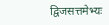द्विजसत्तमेभ्यः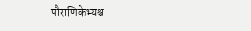पौराणिकेभ्यश्च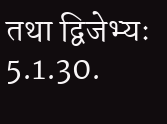तथा द्विजेभ्यः 5.1.30.